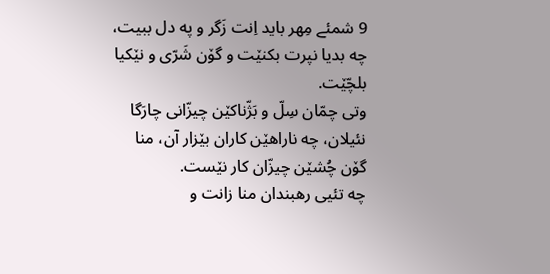9 شمئے مِهر باید اِنت زَگر و په دل ببیت، چه بدیا نپرت بکنێت و گۆن شَرّی و نێکیا بلچّێت.
وتی چمّان سِلّ و بَژّناکێن چیزّانی چارَگا نئیلان، چه ناراهێن کاران بێزار آن، منا گۆن چُشێن چیزّان کار نێست.
چه تئیی رهبندان منا زانت و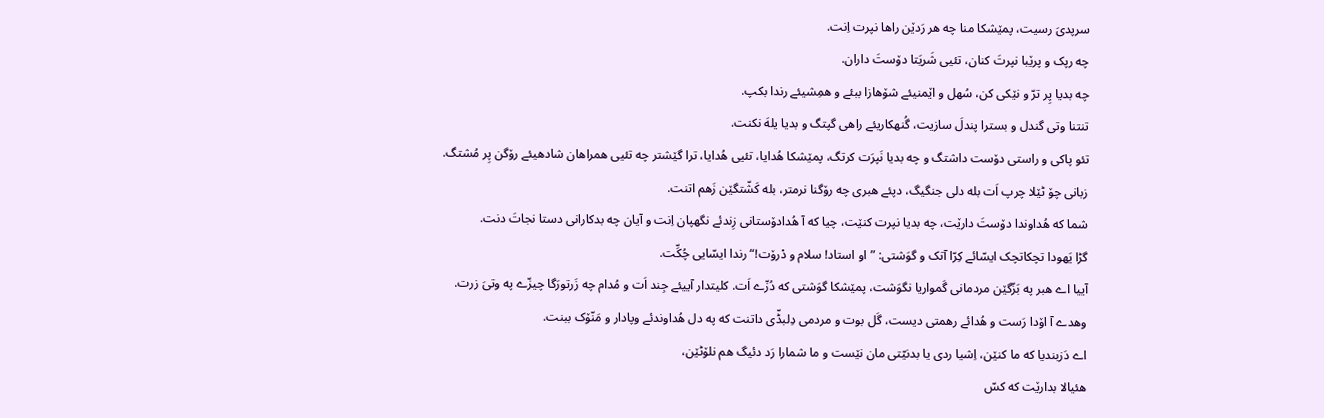سرپدیَ رسیت، پمێشکا منا چه هر رَدێن راها نپرت اِنت.
چه رپک و پرێبا نپرتَ کنان، تئیی شَریَتا دۆستَ داران.
چه بدیا پِر ترّ و نێکی کن، سُهل و اێمنیئے شۆهازا ببئے و همِشیئے رندا بکپ.
تنتنا وتی گندل و بسترا پندلَ سازیت، گُنهکاریئے راهی گپتگ و بدیا یلهَ نکنت.
تئو پاکی و راستی دۆست داشتگ و چه بدیا نَپرَت کرتگ، پمێشکا هُدایا، تئیی هُدایا، ترا گێشتر چه تئیی همراهان شادهیئے رۆگن پِر مُشتگ.
زبانی چۆ ٹێلا چرپ اَت بله دلی جنگیگ، دپئے هبری چه رۆگنا نرمتر، بله کَشّتگێن زَهم اتنت.
شما که هُداوندا دۆستَ دارێت، چه بدیا نپرت کنێت، چیا که آ هُدادۆستانی زِندئے نگهپان اِنت و آیان چه بدکارانی دستا نجاتَ دنت.
گڑا یَهودا تچکاتچک ایسّائے کِرّا آتک و گوَشتی: ”او استاد! سلام و دْرۆت!“ رندا ایسّایی چُکِّت.
آییا اے هبر په بَزّگێن مردمانی گَمواریا نگوَشت، پمێشکا گوَشتی که دُزّے اَت. کلیتدار آییئے جِند اَت و مُدام چه زَرتورَگا چیزّے په وتیَ زرت.
وهدے آ اۆدا رَست و هُدائے رهمتی دیست، گَل بوت و مردمی دِلبڈّی داتنت که په دل هُداوندئے وپادار و مَنّۆک ببنت.
اے دَزبندیا که ما کنێن، اِشیا ردی یا بدنیّتی مان نێست و ما شمارا رَد دئیگ هم نلۆٹێن،
هئیالا بدارێت که کسّ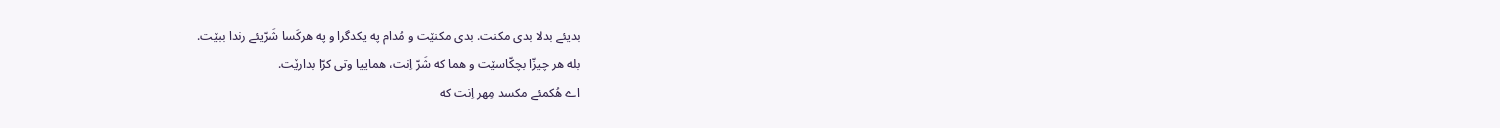بدیئے بدلا بدی مکنت. بدی مکنێت و مُدام په یکدگرا و په هرکَسا شَرّیئے رندا ببێت.
بله هر چیزّا بچکّاسێت و هما که شَرّ اِنت، هماییا وتی کرّا بدارێت.
اے هُکمئے مکسد مِهر اِنت که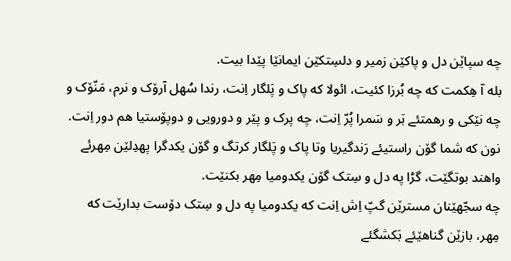چه سپاێن دل و پاکێن زمیر و دلسِتکێن ایمانێا پێدا بیت.
بله آ هِکمت که چه بُرزا کئیت، ائولا که پاک و پَلگار اِنت، رندا سُهل آرۆک و نرم، مَنّۆک و چه نێکی و رهمتئے بَر و سَمرا پُرّ اِنت، چه پرک و پێر و دورویی و دوپۆستیا هم دور اِنت.
نون که شما گۆن راستیئے رَندگیریا وتا پاک و پَلگار کرتگ و گۆن یکدگرا پهدِلێن مِهرئے واهند بوتگێت، گڑا په دل و سِتک گۆن یکدومیا مِهر بکنێت.
چه سجّهێنان مسترێن گپّ اِش اِنت که یکدومیا په دل و سِتک دۆست بدارێت که مِهر، بازێن گناهێئے بَکشگئے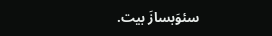سئوَبسازَ بیت.